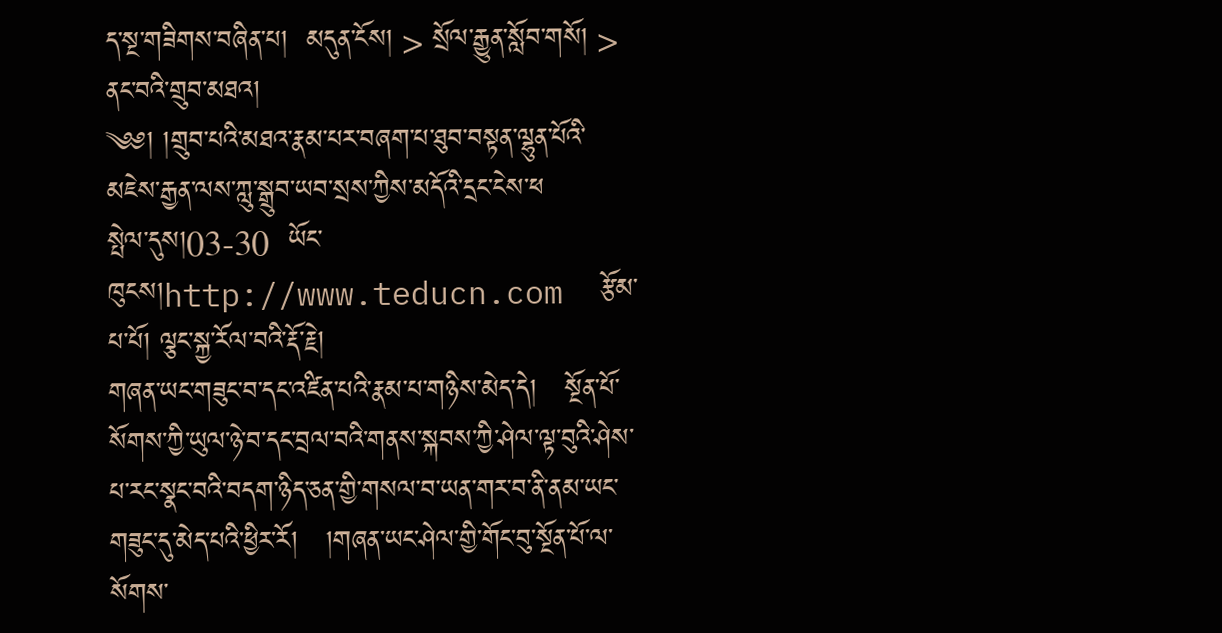ད་སྔ་གཟིགས་བཞིན་པ།  མདུན་ངོས། > སྲོལ་རྒྱུན་སློབ་གསོ། > ནང་བའི་གྲུབ་མཐའ།
༄༅། །གྲུབ་པའི་མཐའ་རྣམ་པར་བཞག་པ་ཐུབ་བསྟན་ལྷུན་པོའི་མཇེས་རྒྱན་ལས་ཀླུ་སྒྲུབ་ཡབ་སྲས་ཀྱིས་མདོའི་དྲང་ངེས་ཕ
སྤེལ་དུས།03-30  ཡོང་ཁུངས།http://www.teducn.com  རྩོམ་པ་པོ། ལྕང་སྐྱ་རོལ་བའི་རྡོ་རྗེ།
གཞན་ཡང་གཟུང་བ་དང་འཛིན་པའི་རྣམ་པ་གཉིས་མེད་དེ།   སྔོན་པོ་སོགས་ཀྱི་ཡུལ་ཉེ་བ་དང་བྲལ་བའི་གནས་སྐབས་ཀྱི་ཤེལ་ལྟ་བུའི་ཤེས་པ་རང་སྣང་བའི་བདག་ཉིད་ཅན་གྱི་གསལ་བ་ཡན་གར་བ་ནི་ནམ་ཡང་གཟུང་དུ་མེད་པའི་ཕྱིར་རོ།   །གཞན་ཡང་ཤེལ་གྱི་གོང་བུ་སྔོན་པོ་ལ་སོགས་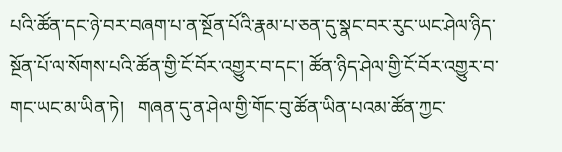པའི་ཚོན་དང་ཉེ་བར་བཞག་པ་ན་སྔོན་པོའི་རྣམ་པ་ཅན་དུ་སྣང་བར་རུང་ཡང་ཤེལ་ཉིད་སྔོན་པོ་ལ་སོགས་པའི་ཚོན་གྱི་ངོ་བོར་འགྱུར་བ་དང་། ཚོན་ཉིད་ཤེལ་གྱི་ངོ་བོར་འགྱུར་བ་གང་ཡང་མ་ཡིན་ཏེ།   གཞན་དུ་ན་ཤེལ་གྱི་གོང་བུ་ཚོན་ཡིན་པའམ་ཚོན་ཀྱང་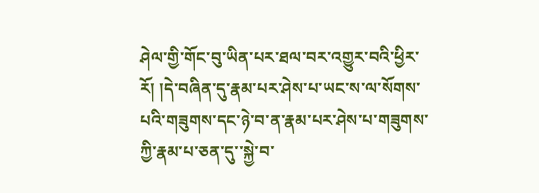ཤེལ་གྱི་གོང་བུ་ཡིན་པར་ཐལ་བར་འགྱུར་བའི་ཕྱིར་རོ། །དེ་བཞིན་དུ་རྣམ་པར་ཤེས་པ་ཡང་ས་ལ་སོགས་པའི་གཟུགས་དང་ཉེ་བ་ན་རྣམ་པར་ཤེས་པ་གཟུགས་ཀྱི་རྣམ་པ་ཅན་དུ་་སྐྱེ་བ་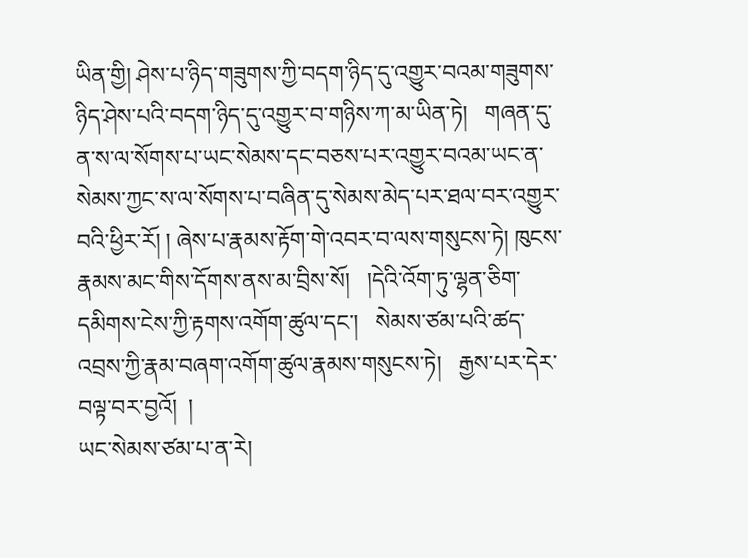ཡིན་གྱི། ཤེས་པ་ཉིད་གཟུགས་ཀྱི་བདག་ཉིད་དུ་འགྱུར་བའམ་གཟུགས་ཉིད་ཤེས་པའི་བདག་ཉིད་དུ་འགྱུར་བ་གཉིས་ཀ་མ་ཡིན་ཏེ།   གཞན་དུ་ན་ས་ལ་སོགས་པ་ཡང་སེམས་དང་བཅས་པར་འགྱུར་བའམ་ཡང་ན་སེམས་ཀྱང་ས་ལ་སོགས་པ་བཞིན་དུ་སེམས་མེད་པར་ཐལ་བར་འགྱུར་བའི་ཕྱིར་རོ། ། ཞེས་པ་རྣམས་རྟོག་གེ་འབར་བ་ལས་གསུངས་ཏེ། ཁུངས་རྣམས་མང་གིས་དོགས་ནས་མ་བྲིས་སོ།   །དེའི་འོག་ཏུ་ལྷན་ཅིག་དམིགས་ངེས་ཀྱི་རྟགས་འགོག་ཚུལ་དང་།   སེམས་ཙམ་པའི་ཚད་འབྲས་ཀྱི་རྣམ་བཞག་འགོག་ཚུལ་རྣམས་གསུངས་ཏེ།   རྒྱས་པར་དེར་བལྟ་བར་བྱའོ།  །
ཡང་སེམས་ཙམ་པ་ན་རེ།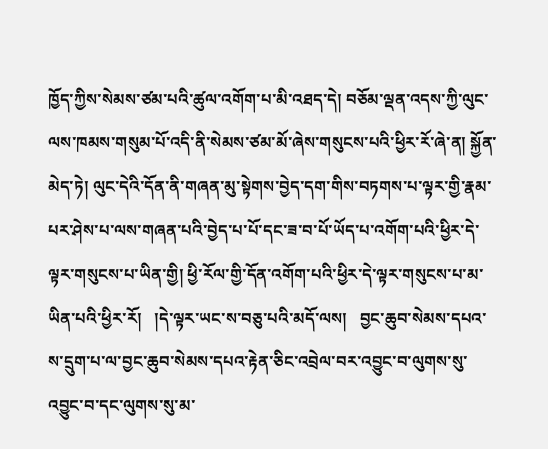ཁྱོད་ཀྱིས་སེམས་ཙམ་པའི་ཚུལ་འགོག་པ་མི་འཐད་དེ། བཅོམ་ལྡན་འདས་ཀྱི་ལུང་ལས་ཁམས་གསུམ་པོ་འདི་ནི་སེམས་ཙམ་མོ་ཞེས་གསུངས་པའི་ཕྱིར་རོ་ཞེ་ན། སྐྱོན་མེད་ཏེ། ལུང་དེའི་དོན་ནི་གཞན་མུ་སྟེགས་བྱེད་དག་གིས་བཏགས་པ་ལྟར་གྱི་རྣམ་པར་ཤེས་པ་ལས་གཞན་པའི་བྱེད་པ་པོ་དང་ཟ་བ་པོ་ཡོད་པ་འགོག་པའི་ཕྱིར་དེ་ལྟར་གསུངས་པ་ཡིན་གྱི། ཕྱི་རོལ་གྱི་དོན་འགོག་པའི་ཕྱིར་དེ་ལྟར་གསུངས་པ་མ་ཡིན་པའི་ཕྱིར་རོ།   །དེ་ལྟར་ཡང་ས་བཅུ་པའི་མདོ་ལས།   བྱང་ཆུབ་སེམས་དཔའ་ས་དྲུག་པ་ལ་བྱང་ཆུབ་སེམས་དཔའ་རྟེན་ཅིང་འབྲེལ་བར་འབྱུང་བ་ལུགས་སུ་འབྱུང་བ་དང་ལུགས་སུ་མ་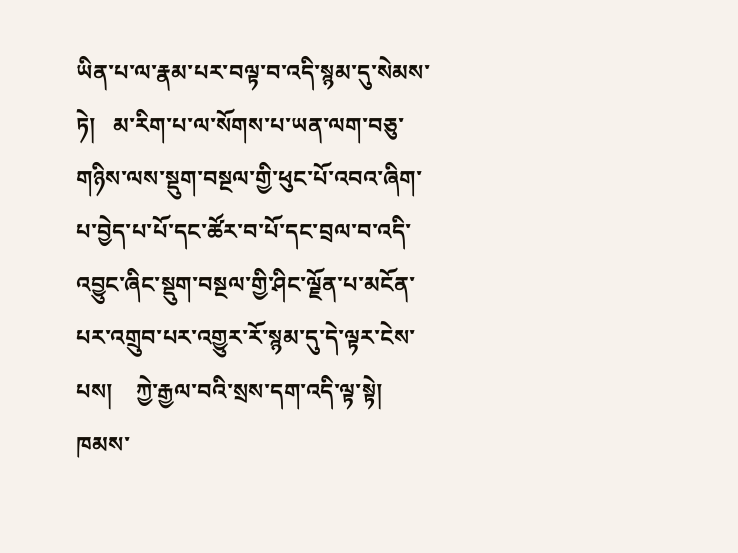ཡིན་པ་ལ་རྣམ་པར་བལྟ་བ་འདི་སྙམ་དུ་སེམས་ཏེ།   མ་རིག་པ་ལ་སོགས་པ་ཡན་ལག་བཅུ་གཉིས་ལས་སྡུག་བསྔལ་གྱི་ཕུང་པོ་འབའ་ཞིག་པ་བྱེད་པ་པོ་དང་ཚོར་བ་པོ་དང་བྲལ་བ་འདི་འབྱུང་ཞིང་སྡུག་བསྔལ་གྱི་ཤིང་ལྗོན་པ་མངོན་པར་འགྲུབ་པར་འགྱུར་རོ་སྙམ་དུ་དེ་ལྟར་ངེས་པས།    ཀྱེ་རྒྱལ་བའི་སྲས་དག་འདི་ལྟ་སྟེ། ཁམས་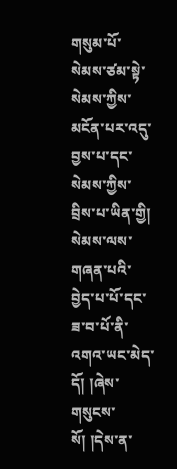གསུམ་པོ་སེམས་ཙམ་སྟེ་སེམས་ཀྱིས་མངོན་པར་འདུ་བྱས་པ་དང་སེམས་ཀྱིས་བྲིས་པ་ཡིན་གྱི།  སེམས་ལས་གཞན་པའི་བྱེད་པ་པོ་དང་ཟ་བ་པོ་ནི་འགའ་ཡང་མེད་དོ། །ཞེས་གསུངས་སོ། །དེས་ན་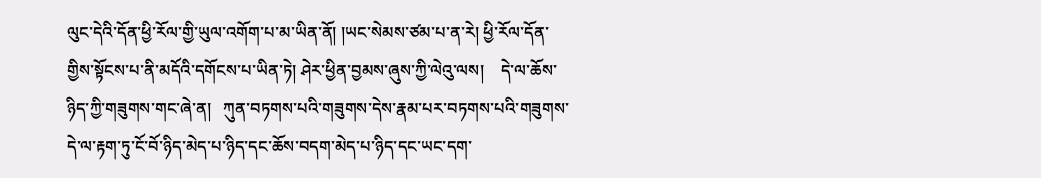ལུང་དེའི་དོན་ཕྱི་རོལ་གྱི་ཡུལ་འགོག་པ་མ་ཡིན་ནོ། །ཡང་སེམས་ཙམ་པ་ན་རེ། ཕྱི་རོལ་དོན་གྱིས་སྟོངས་པ་ནི་མདོའི་དགོངས་པ་ཡིན་ཏེ། ཤེར་ཕྱིན་བྱམས་ཞུས་ཀྱི་ལེའུ་ལས།    དེ་ལ་ཆོས་ཉིད་ཀྱི་གཟུགས་གང་ཞེ་ན།   ཀུན་བཏགས་པའི་གཟུགས་དེས་རྣམ་པར་བཏགས་པའི་གཟུགས་དེ་ལ་རྟག་ཏུ་ངོ་བོ་ཉིད་མེད་པ་ཉིད་དང་ཆོས་བདག་མེད་པ་ཉིད་དང་ཡང་དག་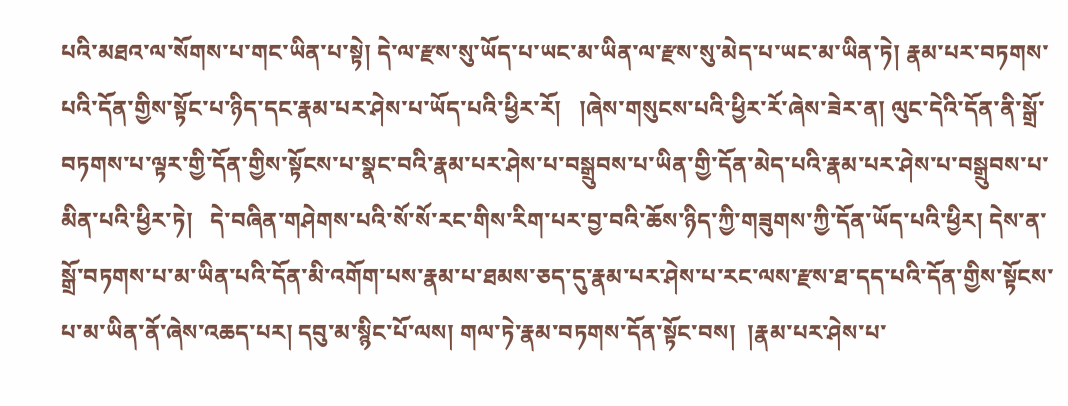པའི་མཐའ་ལ་སོགས་པ་གང་ཡིན་པ་སྟེ། དེ་ལ་རྫས་སུ་ཡོད་པ་ཡང་མ་ཡིན་ལ་རྫས་སུ་མེད་པ་ཡང་མ་ཡིན་ཏེ། རྣམ་པར་བཏགས་པའི་དོན་གྱིས་སྟོང་པ་ཉིད་དང་རྣམ་པར་ཤེས་པ་ཡོད་པའི་ཕྱིར་རོ།   །ཞེས་གསུངས་པའི་ཕྱིར་རོ་ཞེས་ཟེར་ན། ལུང་དེའི་དོན་ནི་སྒྲོ་བཏགས་པ་ལྟར་གྱི་དོན་གྱིས་སྟོངས་པ་སྣང་བའི་རྣམ་པར་ཤེས་པ་བསྒྲུབས་པ་ཡིན་གྱི་དོན་མེད་པའི་རྣམ་པར་ཤེས་པ་བསྒྲུབས་པ་མིན་པའི་ཕྱིར་ཏེ།   དེ་བཞིན་གཤེགས་པའི་སོ་སོ་རང་གིས་རིག་པར་བྱ་བའི་ཆོས་ཉིད་ཀྱི་གཟུགས་ཀྱི་དོན་ཡོད་པའི་ཕྱིར། དེས་ན་སྒྲོ་བཏགས་པ་མ་ཡིན་པའི་དོན་མི་འགོག་པས་རྣམ་པ་ཐམས་ཅད་དུ་རྣམ་པར་ཤེས་པ་རང་ལས་རྫས་ཐ་དད་པའི་དོན་གྱིས་སྟོངས་པ་མ་ཡིན་ནོ་ཞེས་འཆད་པར། དབུ་མ་སྙིང་པོ་ལས། གལ་ཏེ་རྣམ་བཏགས་དོན་སྟོང་བས།  །རྣམ་པར་ཤེས་པ་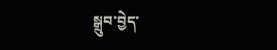སྒྲུབ་བྱེད་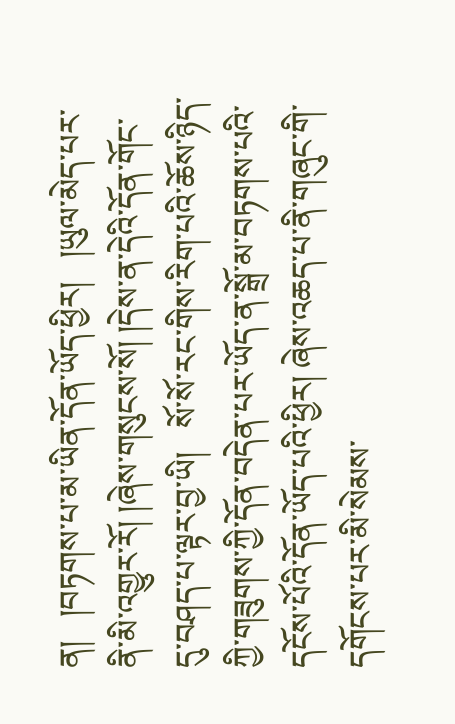ན།   །བཏགས་པ་མ་ཡིན་དོན་ཡོད་ཕྱིར།   །ཡུལ་མེད་པར་ནི་མི་འགྱུར་རོ། །ཞེས་གསུངས་སོ། །དེས་ན་དེའི་དོན་གོང་དུ་བཤད་པ་ལྟར་བྱ་ཡི།   སོ་སོ་རང་གིས་རིག་པའི་ཆོས་ཉིད་ཀྱི་གཟུགས་ཀྱི་དོན་བདེན་པར་ཡོད་ན་སྒྲོ་མ་བཏགས་པའི་དངོས་པོའི་དོན་ཡོད་པའི་ཕྱིར། ཞེས་འཆད་པ་ནི་གཞུང་གི་དགོངས་པར་མི་སེམས་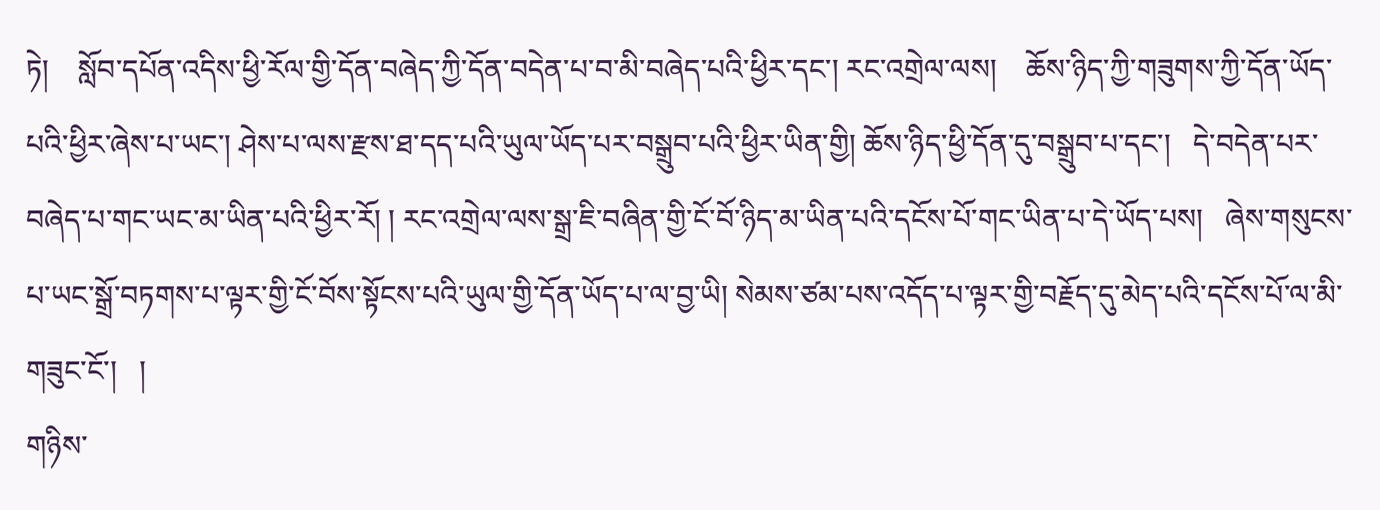ཏེ།    སློབ་དཔོན་འདིས་ཕྱི་རོལ་གྱི་དོན་བཞེད་ཀྱི་དོན་བདེན་པ་བ་མི་བཞེད་པའི་ཕྱིར་དང་། རང་འགྲེལ་ལས།    ཆོས་ཉིད་ཀྱི་གཟུགས་ཀྱི་དོན་ཡོད་པའི་ཕྱིར་ཞེས་པ་ཡང་། ཤེས་པ་ལས་རྫས་ཐ་དད་པའི་ཡུལ་ཡོད་པར་བསྒྲུབ་པའི་ཕྱིར་ཡིན་གྱི། ཆོས་ཉིད་ཕྱི་དོན་དུ་བསྒྲུབ་པ་དང་།   དེ་བདེན་པར་བཞེད་པ་གང་ཡང་མ་ཡིན་པའི་ཕྱིར་རོ། ། རང་འགྲེལ་ལས་སྒྲ་ཇི་བཞིན་གྱི་ངོ་བོ་ཉིད་མ་ཡིན་པའི་དངོས་པོ་གང་ཡིན་པ་དེ་ཡོད་པས།   ཞེས་གསུངས་པ་ཡང་སྒྲོ་བཏགས་པ་ལྟར་གྱི་ངོ་བོས་སྟོངས་པའི་ཡུལ་གྱི་དོན་ཡོད་པ་ལ་བྱ་ཡི། སེམས་ཙམ་པས་འདོད་པ་ལྟར་གྱི་བརྗོད་དུ་མེད་པའི་དངོས་པོ་ལ་མི་གཟུང་ངོ་།   །
གཉིས་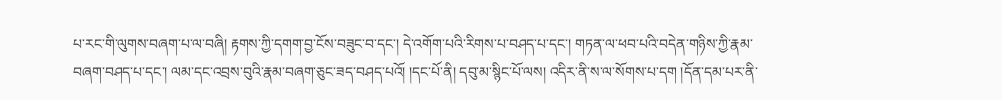པ་རང་གི་ལུགས་བཞག་པ་ལ་བཞི། རྟགས་ཀྱི་དགག་བྱ་ངོས་བཟུང་བ་དང་། དེ་འགོག་པའི་རིགས་པ་བཤད་པ་དང་། གཏན་ལ་ཕབ་པའི་བདེན་གཉིས་ཀྱི་རྣམ་བཞག་བཤད་པ་དང་། ལམ་དང་འབྲས་བུའི་རྣམ་བཞག་ཅུང་ཟད་བཤད་པའོ། །དང་པོ་ནི། དབུ་མ་སྙིང་པོ་ལས། འདིར་ནི་ས་ལ་སོགས་པ་དག །དོན་དམ་པར་ནི་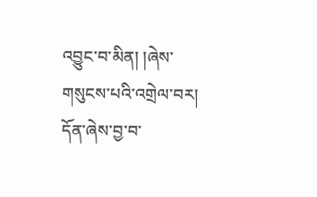འབྱུང་བ་མིན། །ཞེས་གསུངས་པའི་འགྲེལ་བར། དོན་ཞེས་བྱ་བ་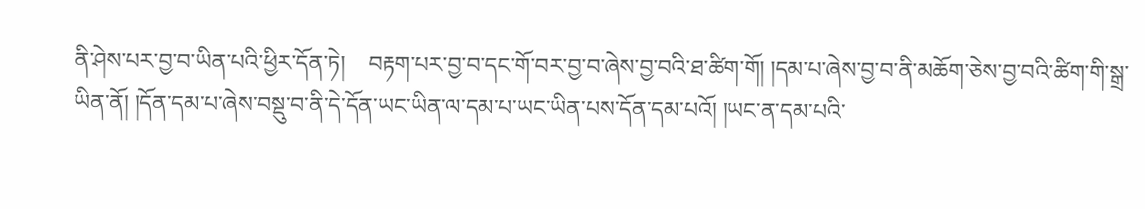ནི་ཤེས་པར་བྱ་བ་ཡིན་པའི་ཕྱིར་དོན་ཏེ།    བརྟག་པར་བྱ་བ་དང་གོ་བར་བྱ་བ་ཞེས་བྱ་བའི་ཐ་ཚིག་གོ། །དམ་པ་ཞེས་བྱ་བ་ནི་མཆོག་ཅེས་བྱ་བའི་ཚིག་གི་སྒྲ་ཡིན་ནོ། །དོན་དམ་པ་ཞེས་བསྡུ་བ་ནི་དེ་དོན་ཡང་ཡིན་ལ་དམ་པ་ཡང་ཡིན་པས་དོན་དམ་པའོ། །ཡང་ན་དམ་པའི་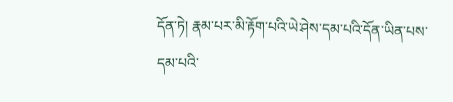དོན་ཏེ། རྣམ་པར་མི་རྟོག་པའི་ཡེ་ཤེས་དམ་པའི་དོན་ཡིན་པས་དམ་པའི་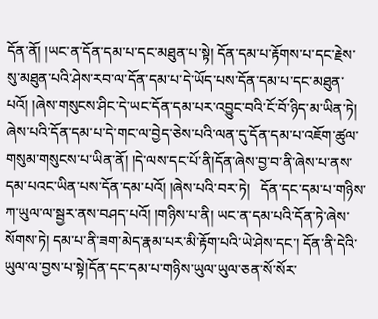དོན་ནོ། །ཡང་ན་དོན་དམ་པ་དང་མཐུན་པ་སྟེ། དོན་དམ་པ་རྟོགས་པ་དང་རྗེས་སུ་མཐུན་པའི་ཤེས་རབ་ལ་དོན་དམ་པ་དེ་ཡོད་པས་དོན་དམ་པ་དང་མཐུན་པའོ། །ཞེས་གསུངས་ཤིང་དེ་ཡང་དོན་དམ་པར་འབྱུང་བའི་ངོ་བོ་ཉིད་མ་ཡིན་ཏེ།    ཞེས་པའི་དོན་དམ་པ་དེ་གང་ལ་བྱེད་ཅེས་པའི་ལན་དུ་དོན་དམ་པ་འཇོག་ཚུལ་གསུམ་གསུངས་པ་ཡིན་ནོ། །དེ་ལས་དང་པོ་ནི།དོན་ཞེས་བྱ་བ་ནི་ཞེས་པ་ནས་དམ་པའང་ཡིན་པས་དོན་དམ་པའོ། །ཞེས་པའི་བར་ཏེ།   དོན་དང་དམ་པ་གཉིས་ཀ་ཡུལ་ལ་སྦྱར་ནས་བཤད་པའོ། །གཉིས་པ་ནི། ཡང་ན་དམ་པའི་དོན་ཏེ་ཞེས་སོགས་ཏེ། དམ་པ་ནི་ཟག་མེད་རྣམ་པར་མི་རྟོག་པའི་ཡེ་ཤེས་དང་། དོན་ནི་དེའི་ཡུལ་ལ་བྱས་པ་སྟེ།དོན་དང་དམ་པ་གཉིས་ཡུལ་ཡུལ་ཅན་སོ་སོར་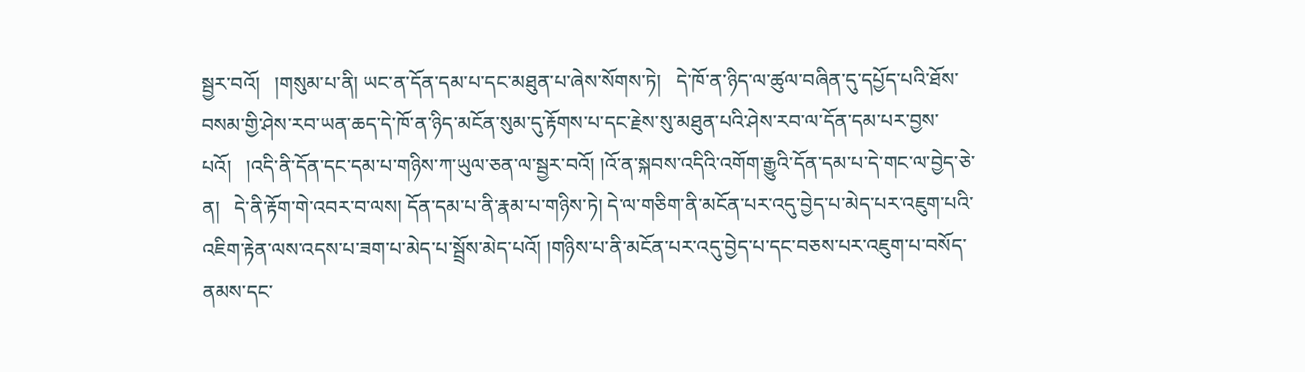སྦྱར་བའོ།   །གསུམ་པ་ནི། ཡང་ན་དོན་དམ་པ་དང་མཐུན་པ་ཞེས་སོགས་ཏེ།   དེ་ཁོ་ན་ཉིད་ལ་ཚུལ་བཞིན་དུ་དཔྱོད་པའི་ཐོས་བསམ་གྱི་ཤེས་རབ་ཡན་ཆད་དེ་ཁོ་ན་ཉིད་མངོན་སུམ་དུ་རྟོགས་པ་དང་རྗེས་སུ་མཐུན་པའི་ཤེས་རབ་ལ་དོན་དམ་པར་བྱས་པའོ།   །འདི་ནི་དོན་དང་དམ་པ་གཉིས་ཀ་ཡུལ་ཅན་ལ་སྦྱར་བའོ། །འོ་ན་སྐབས་འདིའི་འགོག་རྒྱུའི་དོན་དམ་པ་དེ་གང་ལ་བྱེད་ཅེ་ན།   དེ་ནི་རྟོག་གེ་འབར་བ་ལས། དོན་དམ་པ་ནི་རྣམ་པ་གཉིས་ཏེ། དེ་ལ་གཅིག་ནི་མངོན་པར་འདུ་བྱེད་པ་མེད་པར་འཇུག་པའི་འཇིག་རྟེན་ལས་འདས་པ་ཟག་པ་མེད་པ་སྦྲོས་མེད་པའོ། །གཉིས་པ་ནི་མངོན་པར་འདུ་བྱེད་པ་དང་བཅས་པར་འཇུག་པ་བསོད་ནམས་དང་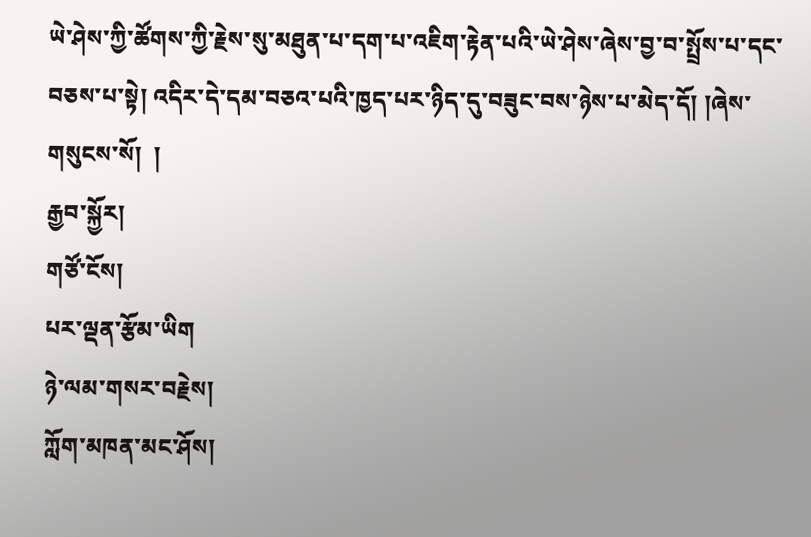ཡེ་ཤེས་ཀྱི་ཚོགས་ཀྱི་རྗེས་སུ་མཐུན་པ་དག་པ་འཇིག་རྟེན་པའི་ཡེ་ཤེས་ཞེས་བྱ་བ་སྤྲོས་པ་དང་བཅས་པ་སྟེ། འདིར་དེ་དམ་བཅའ་པའི་ཁྱད་པར་ཉིད་དུ་བཟུང་བས་ཉེས་པ་མེད་དོ། །ཞེས་གསུངས་སོ།  །
རྒྱབ་སྐྱོར།
གཙོ་ངོས།
པར་ལྡན་རྩོམ་ཡིག
ཉེ་ལམ་གསར་བརྗེས།
ཀློག་མཁན་མང་ཤོས།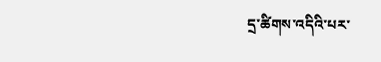དྲ་ཚིགས་འདིའི་པར་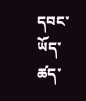དབང་ཡོད་ཚད་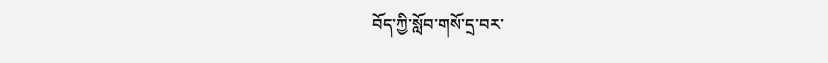བོད་ཀྱི་སློབ་གསོ་དྲ་བར་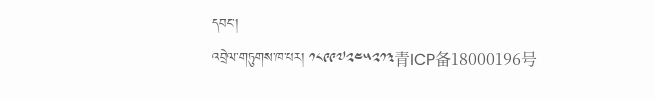དབང་།
འབྲེལ་གཏུགས་ཁ་པར། ༡༨༩༩༧༢༤༥༢༡༣青ICP备18000196号